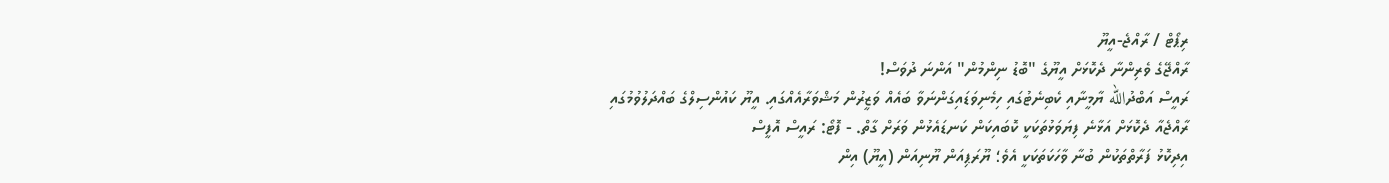ރިޕޯޓް / ރާއްޖެ-އީޔޫ
ރާއްޖޭގެ ވެރިންނާ ދެކޮޅަށް އީޔޫގެ "ބޮޑު ނިންމުން" އަންނަ ދުވަސް!
ރައީސް އަބްދުالله ޔާމީނާއި ކެބިނެޓުގައި ހިމެނިވަޑައިގަންނަވާ ބައެއް ވަޒީރުން މަޝްވަރާއެއްގައި. އީޔޫ ކައުންސިލްގެ ބައްދަލުވުމުގައި ރާއްޖެއާ ދެކޮޅަށް އަޅާނެ ފިޔަވަޅުތަކަކީ ކޮބައިކަން ކަނޑައެޅުން ވަރަށް ގާތް. - ފޮޓޯ: ރައީސް އޮފީސް
އިދިކޮޅު ފަރާތްތަކުން ބުނާ ވާހަކަތަކަކީ އެވެ؛ ޔޫރަޕިއަން ޔޫނިއަން (އީޔޫ) އިން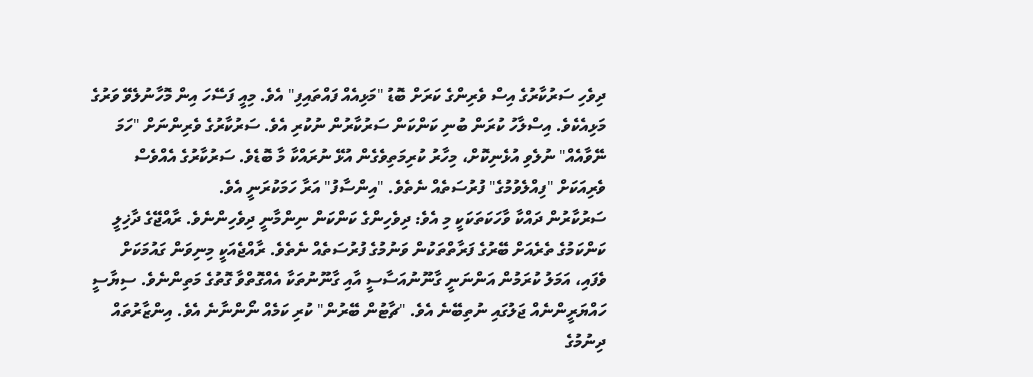ދިވެހި ސަރުކާރުގެ އިސް ވެރިންގެ ކަރަށް ބޮޑު "މަޅިއެއް ފައްތައިފި" އެވެ. މިއީ ފަސޭހަ އިން މޮހާނުލެވޭ ވަރުގެ މަޅިއެކެވެ. އިސްލާހު ކުރަން ބުނި ކަންކަން ސަރުކާރުން ނުކުރި އެވެ. ސަރުކާރުގެ ވެރިންނަށް "ހަމަ ނޭވާއެއް" ނުލެވި އުޅެނިކޮށް، މިހާރު ކުރިމަތިވެގެން އުޅޭ ނުރައްކާ މާ ބޮޑެވެ. ސަރުކާރުގެ އެއްވެސް ވެރިއަކަށް "ފިއްލެވުމުގެ" ފުރުސަތެއް ނެތެވެ. "އިންސާފު" އަރާ ހަމަކުރަނީ އެވެ.
ސަރުކާރުން ދައްކާ ވާހަކަތަކަކީ މި އެވެ: ދިވެހިންގެ ކަންކަން ނިންމާނީ ދިވެހިންނެވެ. ރާއްޖޭގެ ދާޚިލީ ކަންކަމުގެ ތެރެއަށް ބޭރުގެ ފަރާތްތަކުން ވަނުމުގެ ފުރުސަތެއް ނެތެވެ. ރާއްޖެއަކީ މިނިވަން ގައުމަކަށް ވެފައި، އަމަލު ކުރަމުން އަންނަނީ ގާނޫނުއަސާސީ އާއި ގާނޫނުތަކާ އެއްގޮތްވާ ގޮތުގެ މަތިންނެވެ. ސިޔާސީ ހައްޔަރީންނެއް ޖަލުގައި ނުތިބޭނެ އެވެ. "ޗާޓުން ބޭރުން" ކުރި ކަމެއް ނޯންނާނެ އެވެ. އިންޒާރުތައް ދިނުމުގެ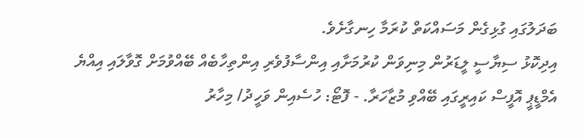ބަދަލުގައި ގުޅިގެން މަސައްކަތް ކުރަމާ ހިނގާށެވެ.
އިދިކޮޅު ސިޔާސީ ލީޑަރުން މިނިވަން ކުރުމަށާއި އިންސާފުވެރި އިންތިހާބެއް ބޭއްވުމަށް ގޮވާލައި އިއްޔެ އެމްޑީޕީ އޮފީސް ކައިރީގައި ބޭއްވި މުޒާހަރާ. - ފޮޓޯ: ހުސެއިން ވަހީދު/ މިހާރު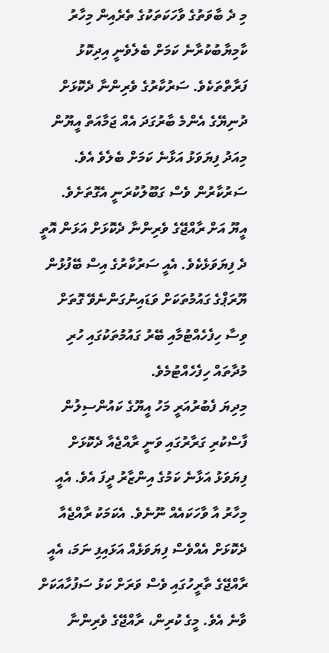މި ދެ ބާވަތުގެ ވާހަކަތަކުގެ ތެރެއިން މިހާރު ކާމިޔާބުކުރާނެ ކަމަށް ބެލެވެނީ އިދިކޮޅު ފަރާތްތަކެވެ. ސަރުކާރުގެ ވެރިންނާ ދެކޮޅަށް ދުނިޔޭގެ އެންމެ ބާރުގަދަ އެއް ޖަމާއަތް އީޔޫން މިއަދު ފިޔަވަޅު އަޅާނެ ކަމަށް ބެލެވެ އެވެ. ސަރުކާރުން ވެސް ގަބޫލުކުރަނީ އެގޮތަށެވެ.
އީޔޫ އަށް ރާއްޖޭގެ ވެރިންނާ ދެކޮޅަށް އަޅަން އޮތީ ދެ ފިޔަވަޅެކެވެ. އެއީ ސަރުކާރުގެ އިސް ބޭފުޅުން ޔޫރަޕްގެ ގައުމުތަކަށް ވަޑައިނުގަންނެވޭ ގޮތަށް ވިސާ ހިފެހެއްޓުމާއި ބޭރު ގައުމުތަކުގައި ހުރި މުދާތައް ހިފެހެއްޓުމެވެ.
މިދިޔަ ފެބުރުއަރީ މަހު އީޔޫގެ ކައުންސިލުން ފާސްކުރި ގަރާރުގައި ވަނީ ރާއްޖެއާ ދެކޮޅަށް ފިޔަވަޅު އަޅާނެ ކަމުގެ އިންޒާރު ދީފަ އެވެ. އެއީ މިހާރު އާ ވާހަކައެއް ނޫނެވެ. އެކަމަކު ރާއްޖެއާ ދެކޮޅަށް އެއްވެސް ފިޔަވަޅެއް އަޅައިފި ނަމަ، އެއީ ރާއްޖޭގެ ތާރީހުގައި ވެސް ވަރަށް ކަޅު ސަފުހާއަކަށް ވާނެ އެވެ. މީގެ ކުރިން، ރާއްޖޭގެ ވެރިންނާ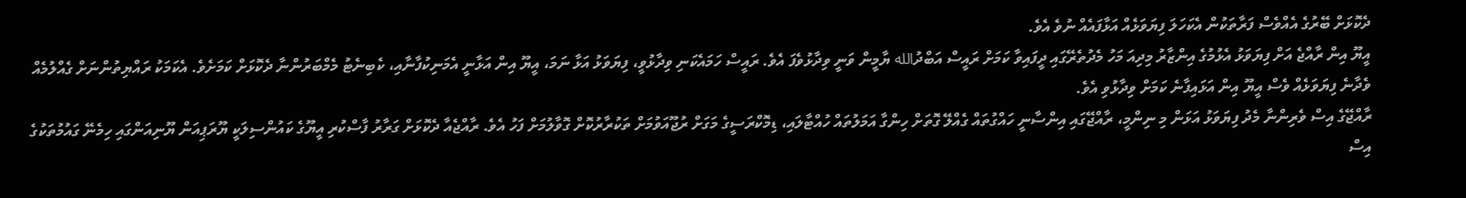ދެކޮޅަށް ބޭރުގެ އެއްވެސް ފަރާތަކުން އެކަހަލަ ފިޔަވަޅެއް އަޅާފައެއް ނުވެ އެވެ.
އީޔޫ އިން ރާއްޖެ އަށް ފިޔަވަޅު އެޅުމުގެ އިންޒާރު މިދިއަ މަހު މެދުތެރޭގައި ދީފައިވާ ކަމަށް ރައީސް އަބްދުالله ޔާމީން ވަނީ ވިދާޅުވެފަ އެވެ. ރައީސް ހަމައެކަނި ވިދާޅުވީ، ފިޔަވަޅު އަޅާ ނަމަ، އީޔޫ އިން އަޅާނީ އެމަނިކުފާނާއި، ކެބިނެޓު މެމްބަރުންނާ ދެކޮޅަށް ކަމަށެވެ. އެކަމަކު ރައްޔިތުންނަށް ގެއްލުމެއް ވެދާނެ ފިޔަވަޅެއް ވެސް އީޔޫ އިން އަޅައިފާނެ ކަމަށް ވިދާޅުވި އެވެ.
ރާއްޖޭގެ އިސް ވެރިންނާ މެދު ފިޔަވަޅު އަޅަން މި ނިންމީ، ރާއްޖޭގައި އިންސާނީ ހައްގުތައް ގެއްލޭ ގޮތަށް ހިންގާ އަމަލުތައް ހުއްޓާލައި، ޑިމޮކްރަސީގެ މަގަށް ރުޖޫއަވުމަށް ތަކުރާރުކޮށް ގޮވާލުމަށް ފަހު އެވެ. ރާއްޖެއާ ދެކޮޅަށް ގަރާރު ފާސްކުރި އީޔޫގެ ކައުންސިލަކީ ޔޫރަޕިއަން ޔޫނިއަންގައި ހިމެނޭ ގައުމުތަކުގެ އިސް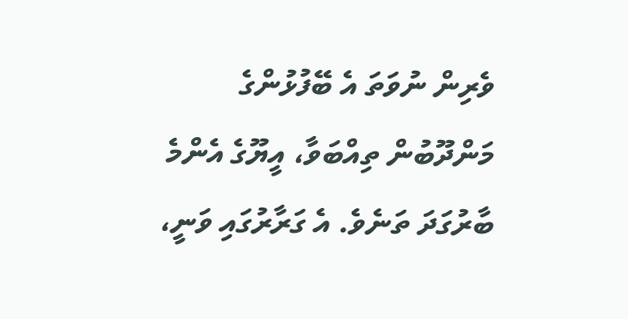ވެރިން ނުވަތަ އެ ބޭފުޅުންގެ މަންދޫބުން ތިއްބަވާ، އީޔޫގެ އެންމެ ބާރުގަދަ ތަނެވެ. އެ ގަރާރުގައި ވަނީ،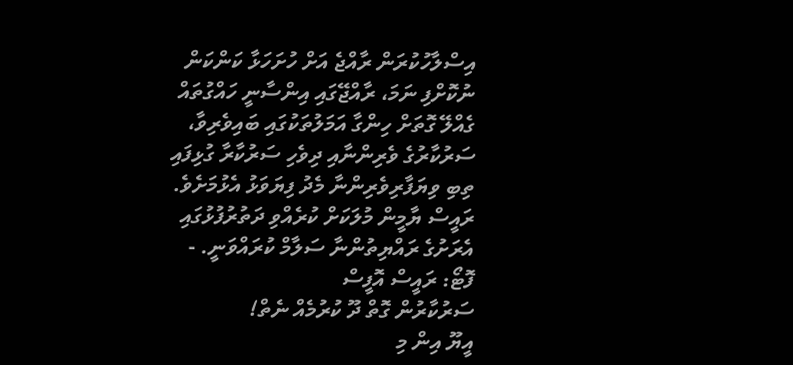އިސްލާހުކުރަން ރާއްޖެ އަށް ހުށަހަޅާ ކަންކަން ނުކޮށްފި ނަމަ، ރާއްޖޭގައި އިންސާނީ ހައްގުތައް ގެއްލޭ ގޮތަށް ހިންގާ އަމަލުތަކުގައި ބައިވެރިވާ، ސަރުކާރުގެ ވެރިންނާއި ދިވެހި ސަރުކާރާ ގުޅިފައި ތިބި ވިޔަފާރިވެރިންނާ މެދު ފިޔަވަޅު އެޅުމަށެވެ.
ރައީސް ޔާމީން މުލަކަށް ކުރެއްވި ދަތުރުފުޅުގައި އެރަށުގެ ރައްޔިތުންނާ ސަލާމް ކުރައްވަނީ. - ފޮޓޯ: ރައީސް އޮފީސް
ސަރުކާރުން ގޮތް ދޫ ކުރުމެއް ނެތް!
އީޔޫ އިން މި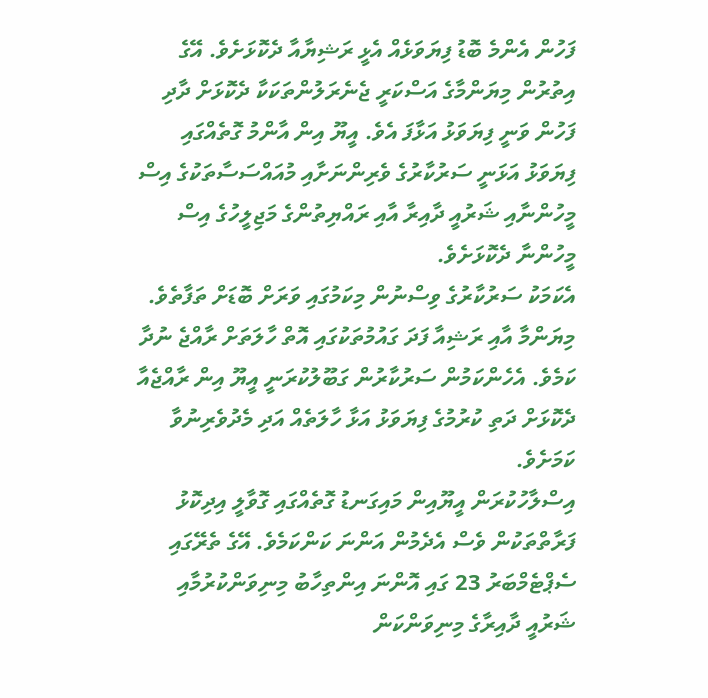ފަހުން އެންމެ ބޮޑު ފިޔަވަޅެއް އެޅީ ރަޝިޔާއާ ދެކޮޅަށެވެ. އޭގެ އިތުރުން މިޔަންމާގެ އަސްކަރީ ޖެނެރަލުންތަކަކާ ދެކޮޅަށް ދާދި ފަހުން ވަނީ ފިޔަވަޅު އަޅާފަ އެވެ. އީޔޫ އިން އާންމު ގޮތެއްގައި ފިޔަވަޅު އަޅަނީ ސަރުކާރުގެ ވެރިންނަށާއި މުއައްސަސާތަކުގެ އިސް މީހުންނާއި ޝަރުއީ ދާއިރާ އާއި ރައްޔިތުންގެ މަޖިލީހުގެ އިސް މީހުންނާ ދެކޮޅަށެވެ.
އެކަމަކު ސަރުކާރުގެ ވިސްނުން މިކަމުގައި ވަރަށް ބޮޑަށް ތަފާތެވެ. މިޔަންމާ އާއި ރަޝިއާ ފަދަ ގައުމުތަކުގައި އޮތް ހާލަތަށް ރާއްޖެ ނުދާ ކަމެވެ. އެހެންކަމުން ސަރުކާރުން ގަބޫލުކުރަނީ އީޔޫ އިން ރާއްޖެއާ ދެކޮޅަށް ދަތި ކުރުމުގެ ފިޔަވަޅު އަޅާ ހާލަތެއް އަދި މެދުވެރިނުވާ ކަމަށެވެ.
އިސްލާހުކުރަން އީޔޫއިން މައިގަނޑު ގޮތެއްގައި ގޮވާލީ އިދިކޮޅު ފަރާތްތަކުން ވެސް އެދެމުން އަންނަ ކަންކަމެވެ. އޭގެ ތެރޭގައި ސެޕްޓެމްބަރު 23 ގައި އޮންނަ އިންތިހާބު މިނިވަންކުރުމާއި ޝަރުއީ ދާއިރާގެ މިނިވަންކަން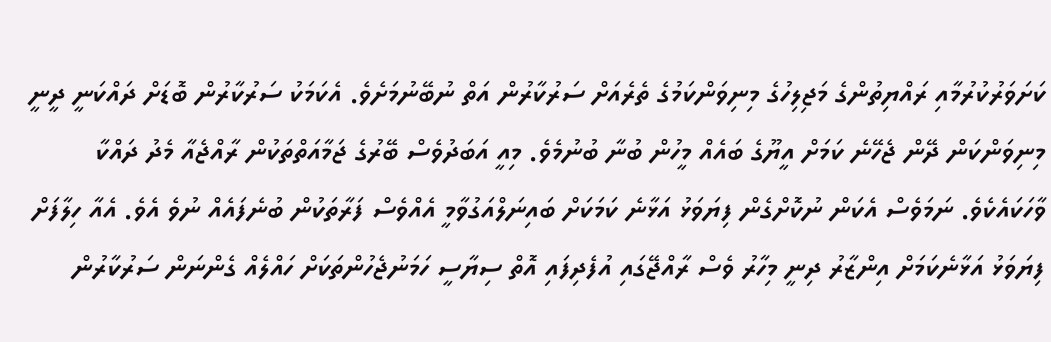ކަށަވަރުކުރުމާއި ރައްޔިތުންގެ މަޖިލިހުގެ މިނިވަންކަމުގެ ތެރެއަށް ސަރުކާރުން އަތް ނުބޭނުމަށެވެ. އެކަމަކު ސަރުކާރުން ބޮޑަށް ދައްކަނީ ދީނީ މިނިވަންކަން ދޭން ޖެހޭނެ ކަމަށް އީޔޫގެ ބައެއް މީހުން ބުނާ ބުނުމެވެ. މިއީ އަބަދުވެސް ބޭރުގެ ޖަމާއަތްތަކުން ރާއްޖެއާ މެދު ދައްކާ ވާހަކައެކެވެ. ނަމަވެސް އެކަން ނުކޮށްގެން ފިޔަވަޅު އަޅާނެ ކަމަކަށް ބައިނަލްއަގުވާމީ އެއްވެސް ފަރާތަކުން ބުނެފައެއް ނުވެ އެވެ. އެއާ ހިލާފަށް ފިޔަވަޅު އަޅާނެކަމަށް އިންޒާރު ދިނީ މިހާރު ވެސް ރާއްޖޭގައި އުފެދިފައި އޮތް ސިޔާސީ ހަމަނުޖެހުންތަކަށް ހައްލެއް ގެންނަން ސަރުކާރުން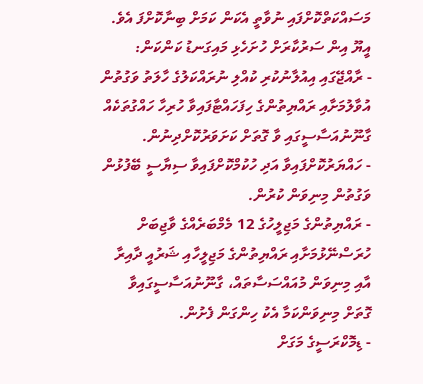މަސައްކަތްކޮށްފައި ނުވާތީ އެކަން ކަމަށް ބިނާކޮށްފަ އެވެ.
އީޔޫ އިން ސަރުކާރަށް ހުށަހެޅި މައިގަނޑު ކަންކަން:
- ރާއްޖޭގައި އިއުލާނުކުރި ކުއްލި ނުރައްކަލުގެ ހާލަތު ވަގުތުން އުވާލުމަށާއި ރައްޔިތުންގެ ހިފަހައްޓާފައިވާ ހުރިހާ ހައްގުތަކެއް ގާނޫނުއަސާސީގައި ވާ ގޮތަށް ކަށަވަރުކޮށްދިނުން.
- ހައްޔަރުކޮށްފައިވާ އަދި ހުކުމްކޮށްފައިވާ ސިޔާސީ ބޭފުޅުން ވަގުތުން މިނިވަން ކުރުން.
- ރައްޔިތުންގެ މަޖިލީހުގެ 12 މެމްބަރެއްގެ ވާޖިބަށް ހުރަސްނޭޅުމަށާއި ރައްޔިތުންގެ މަޖިލީހާއި ޝަރުއީ ދާއިރާ އާއި މިނިވަން މުއައްސަސާތައް، ގާނޫނުއަސާސީގައިވާ ގޮތަށް މިނިވަންކަމާ އެކު ހިންގަން ފެށުން.
- ޑިމޮކްރަސީގެ މަގަށް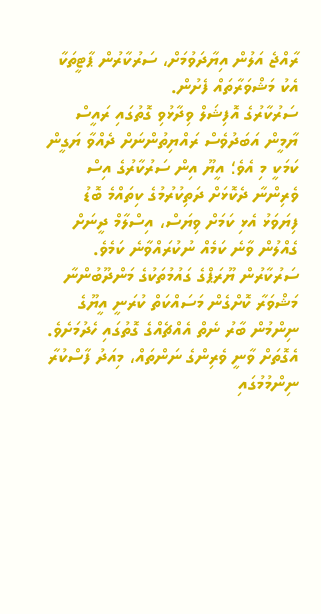ރާއްޖެ އަލުން އިޔާދަވުމަށް، ސަރުކާރުން ޕާޓީތަކާ އެކު މަޝްވަރާތައް ފެށުން.
ސަރުކާރުގެ އޮފިޝަލް ވިދާޅުވި ގޮތުގައި ރައީސް ޔާމީން އަބަދުވެސް ރައްޔިތުންނަށް ދެއްވާ ޔަގީން ކަމަކީ މި އެވެ؛ އީޔޫ އިން ސަރުކާރުގެ އިސް ވެރިންނާ ދެކޮޅަށް ދަތިކުރުމުގެ ކިތައްމެ ބޮޑު ފިޔަވަޅު އެޅި ކަމަށް ވިޔަސް، އިސްލާމް ދީނަށް ގެއްލުން ވާނެ ކަމެއް ނުކުރައްވާނެ ކަމެވެ.
ސަރުކާރުން ޔޫރަޕްގެ ގައުމުތަކުގެ މަންދޫބުންނާ މަޝްވަރާ ކޮށްގެން މަސައްކަތް ކުރަނީ އީޔޫގެ ނިންމުން ބާރު ނެތް އެއްޗެއްގެ ގޮތުގައި ހެދުމަށެވެ. އެގޮތަށް ވާނީ ވެރިންގެ ނަންތައް، މިއަދު ފާސްކުރާ ނިންމުމުގައި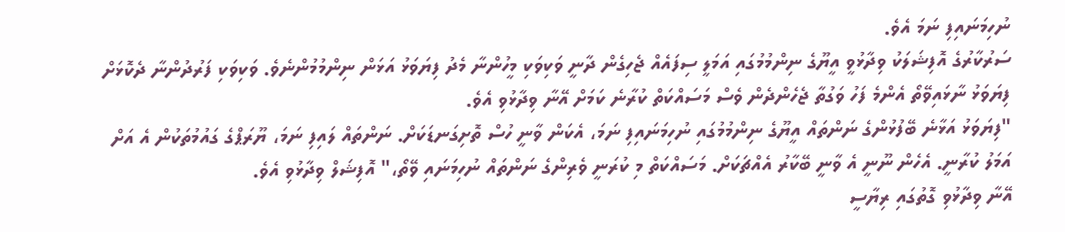ނުހިމަނައިފި ނަމަ އެވެ.
ސަރުކާރުގެ އޮފިޝަލަކު ވިދާޅުވީ އީޔޫގެ ނިންމުމުގައި އަމަލީ ސިފައެއް ޖެހިގެން ދާނީ ވަކިވަކި މީހުންނާ މެދު ފިޔަވަޅު އަޅަން ނިންމުމުންނެވެ. ވަކިވަކި ފަރުދުންނާ ދެކޮޅަށް ފިޔަވަޅު ނާޅައިވޭތޯ އެންމެ ފަހު ވަގުތާ ޖެހެންދެން ވެސް މަސައްކަތް ކުރާނެ ކަމަށް އޭނާ ވިދާޅުވި އެވެ.
"ފިޔަވަޅު އަޅާނެ ބޭފުޅުންގެ ނަންތައް އީޔޫގެ ނިންމުމުގައި ނުހިމަނައިފި ނަމަ، އެކަން ވާނީ ހުސް ތޮށިގަނޑަކަށް. ނަންތައް ލައިފި ނަމަ، ޔޫރަޕްގެ ގައުމުތަކުން އެ އަށް އަމަލު ކުރާނީ. އެހެން ނޫނީ އެ ވާނީ ބޭކާރު އެއްޗަކަށް. މަސައްކަތް މި ކުރަނީ ވެރިންގެ ނަންތައް ނުހިމަނައި ވޭތޯ،" އޮފިޝަލް ވިދާޅުވި އެވެ.
އޭނާ ވިދާޅުވި ގޮތުގައި ރިޔާސީ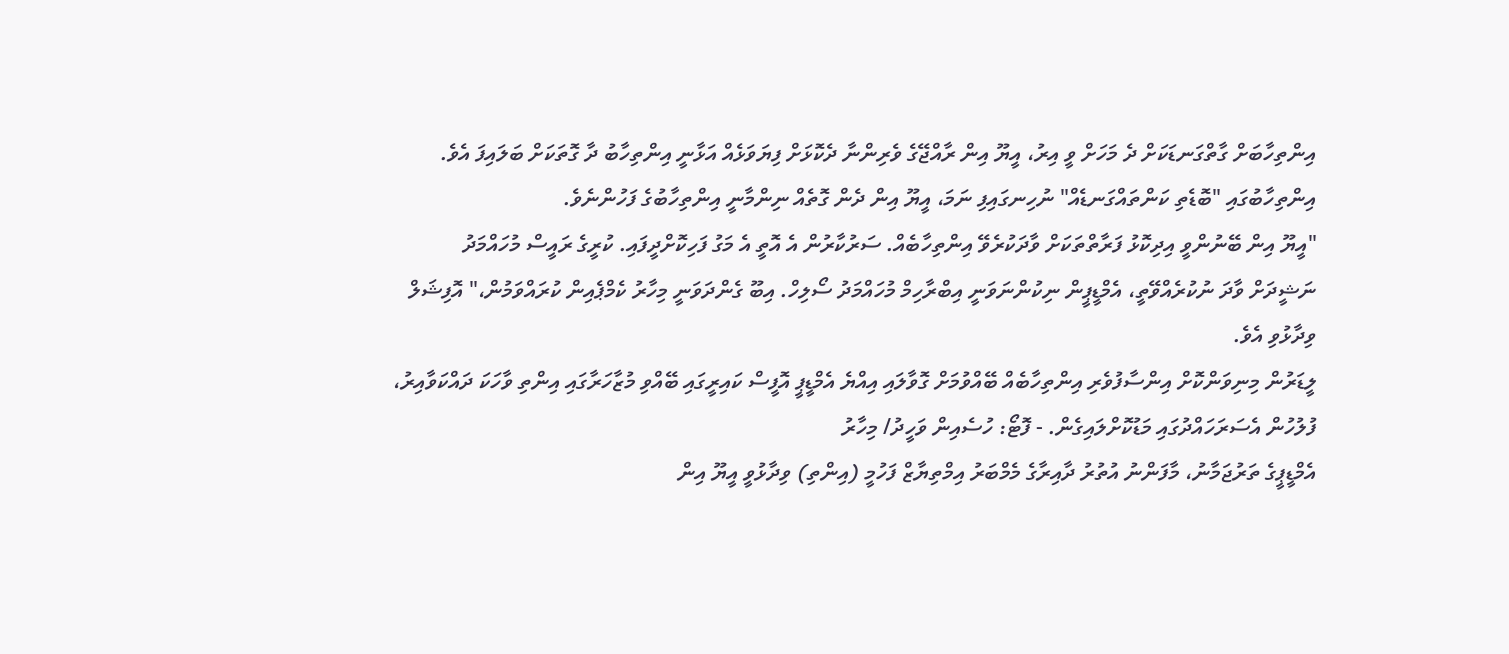އިންތިހާބަށް ގާތްގަނޑަކަށް ދެ މަހަށް ވީ އިރު، އީޔޫ އިން ރާއްޖޭގެ ވެރިންނާ ދެކޮޅަށް ފިޔަވަޅެއް އަޅާނީ އިންތިހާބު ދާ ގޮތަކަށް ބަލައިފަ އެވެ. އިންތިހާބުގައި "ބޮޑެތި ކަންތައްގަނޑެއް" ނުހިނގައިފި ނަމަ، އީޔޫ އިން ދެން ގޮތެއް ނިންމާނީ އިންތިހާބުގެ ފަހުންނެވެ.
"އީޔޫ އިން ބޭނުންވީ އިދިކޮޅު ފަރާތްތަކަށް ވާދަކުރެވޭ އިންތިހާބެއް. ސަރުކާރުން އެ އޮތީ އެ މަގު ފަހިކޮށްދީފައި. ކުރީގެ ރައީސް މުހައްމަދު ނަޝީދަށް ވާދަ ނުކުރެއްވޭތީ، އެމްޑީޕީން ނިކުންނަވަނީ އިބްރާހިމް މުހައްމަދު ސޯލިހް. އިބޫ ގެންދަވަނީ މިހާރު ކެމްޕެއިން ކުރައްވަމުން،" އޮފިޝަލް ވިދާޅުވި އެވެ.
ލީޑަރުން މިނިވަންކޮށް އިންސާފުވެރި އިންތިހާބެއް ބޭއްވުމަށް ގޮވާލައި އިއްޔެ އެމްޑީޕީ އޮފީސް ކައިރީގައި ބޭއްވި މުޒާހަރާގައި އިންތި ވާހަކަ ދައްކަވާއިރު، ފުލުހުން އެސަރަހައްދުގައި މަޑުކޮށްލައިގެން. - ފޮޓޯ: ހުސެއިން ވަހީދު/ މިހާރު
އެމްޑީޕީގެ ތަރުޖަމާނު، މާފަންނު އުތުރު ދާއިރާގެ މެމްބަރު އިމްތިޔާޒް ފަހުމީ (އިންތި) ވިދާޅުވީ އީޔޫ އިން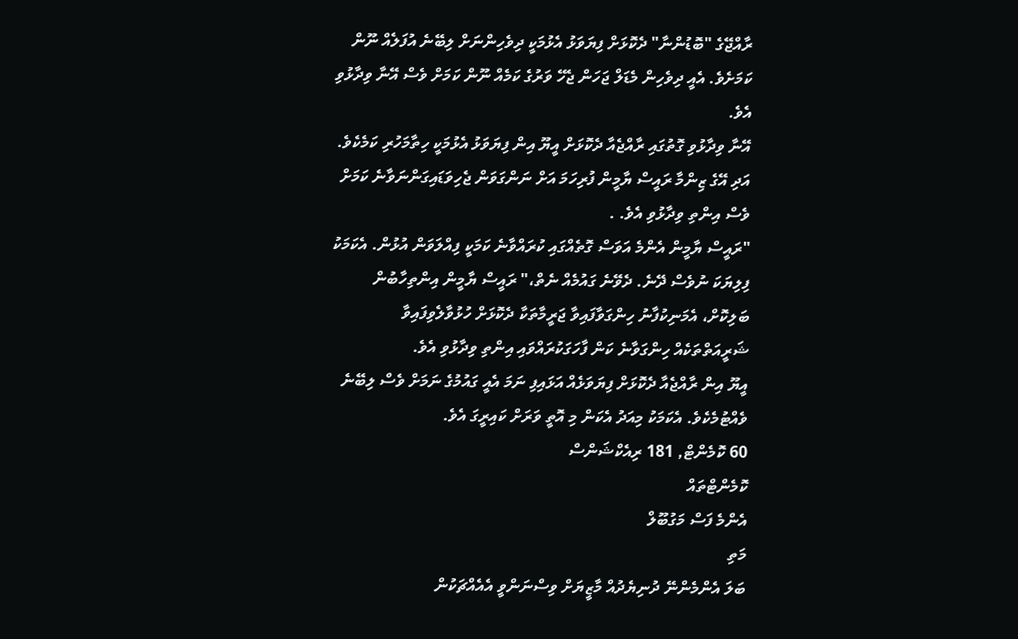ރާއްޖޭގެ "ބޮޑުންނާ" ދެކޮޅަށް ފިޔަވަޅު އެޅުމަކީ ދިވެހިންނަށް ލިބޭނެ އުފަލެއް ނޫން ކަމަށެވެ. އެއީ ދިވެހިން މެޑަލް ޖަހަން ޖެހޭ ވަރުގެ ކަމެއް ނޫން ކަމަށް ވެސް އޭނާ ވިދާޅުވި އެވެ.
އޭނާ ވިދާޅުވި ގޮތުގައި ރާއްޖެއާ ދެކޮޅަށް އީޔޫ އިން ފިޔަވަޅު އެޅުމަކީ ހިތާމަހުރި ކަމެކެވެ. އަދި އޭގެ ޒިންމާ ރައީސް ޔާމީން ފުރިހަމަ އަށް ނަންގަވަން ޖެހިވަޑައިގަންނަވާނެ ކަމަށް ވެސް އިންތި ވިދާޅުވި އެވެ. .
"ރައީސް ޔާމީން އެންމެ އަވަސް ގޮތެއްގައި ކުރައްވާނެ ކަމަކީ ފިއްލަވަން އުޅުން. އެކަމަކު ފިލިޔަކަ ނުވެސް ދޭނެ. ދެވޭނެ ގައުމެއް ނެތް،" ރައީސް ޔާމީން އިންތިހާބުން ބަލިކޮށް، އެމަނިކުފާނު ހިންގަވާފައިވާ ޖަރީމާތަކާ ދެކޮޅަށް ހުޅުވާލެވިފައިވާ ޝަރީއަތްތަކެއް ހިންގަވާނެ ކަން ފާހަގަކުރައްވައި އިންތި ވިދާޅުވި އެވެ.
އީޔޫ އިން ރާއްޖެއާ ދެކޮޅަށް ފިޔަވަޅެއް އަޅައިފި ނަމަ އެއީ ގައުމުގެ ނަމަށް ވެސް ލިބޭނެ ވެއްޓުމެކެވެ. އެކަމަކު މިއަދު އެކަން މި އޮތީ ވަރަށް ކައިރީގަ އެވެ.
60 ކޮމެންޓް, 181 ރިއެކްޝަންސް
ކޮމެންޓްތައް
އެންމެ ފަސް މަގުބޫލް
މަތި
ބަލަ އެންމެންނޭ ދުނިޔެދުއް މާޒީޔަށް ވިސްނަންވީ އެއެއްޗަކުން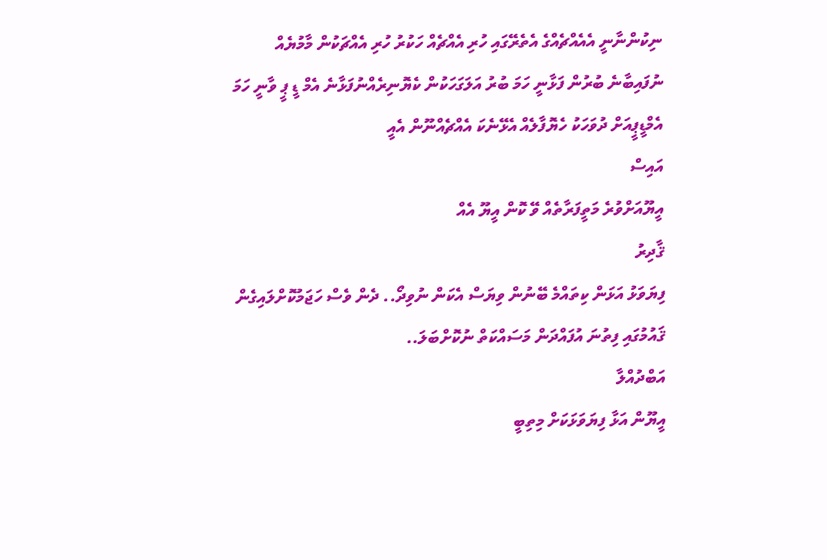ނިކުންނާނީ އެއެއްޗެއްގެ އެތެރޭގައި ހުރި އެއްޗެއް ހަކުރު ހުރި އެއްޗަކުން މާމުޔެއް ނުފައިބާނެ ބުރުން ފަޅާނީ ހަމަ ބުރު އަލަގަހަކުން ކެޔޮނިރެއްނުފަޅާނެ އެމް ޑީ ޕީ ވާނީ ހަމަ އެމްޑީޕީއަށް ދުވަހަކު ހެޔޮފާލެއް އެޅޭނެކަ އެއްޗެއްނޫން އެއީ
އައިސް
އީޔޫއަށްވުރެ މަތީފަރާތެއް ވޭ ކޮން އީޔޫ އެއް
ޤާދިރު
ފިޔަވަޅު އަޅަން ކިތައްމެ ބޭނުން ވިޔަސް އެކަން ނުވިދޯ.. ދެން ވެސް ހަޖަމުކޮށްލައިގެން ޤައުމުގައި ފިތުނަ އުފައްދަން މަސައްކަތް ނުކޮށްބަލަ..
އަބްދުއްލާ
އީޔޫން އަޅާ ފިޔަވަޅަކަށް މިތިބީ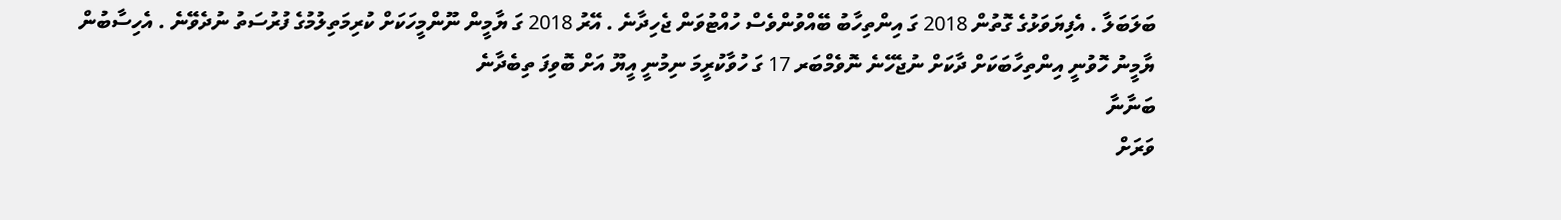ބަލަބަލާ . އެފިޔަވަޅުގެ ގޮތުން 2018 ގަ އިންތިހާބު ބޭއްވުންވެސް ހުއްޓުވަން ޖެހިދާނެ . އޭރު 2018 ގަ ޔާމީން ނޫންމީހަކަށް ކުރިމަތިލުމުގެ ފުރުސަތު ނުދެވޭނެ . އެހިސާބުން ޔާމީނު ހޮވުނީ އިންތިހާބަކަށް ދާކަށް ނުޖެހޭނެ ނޮވެމްބަރ 17 ގަ ހުވާކުރީމަ ނިމުނީ އީޔޫ އަށް ބޮވިފަ ތިބެދާނެ
ބަނާނާ
ވަރަށް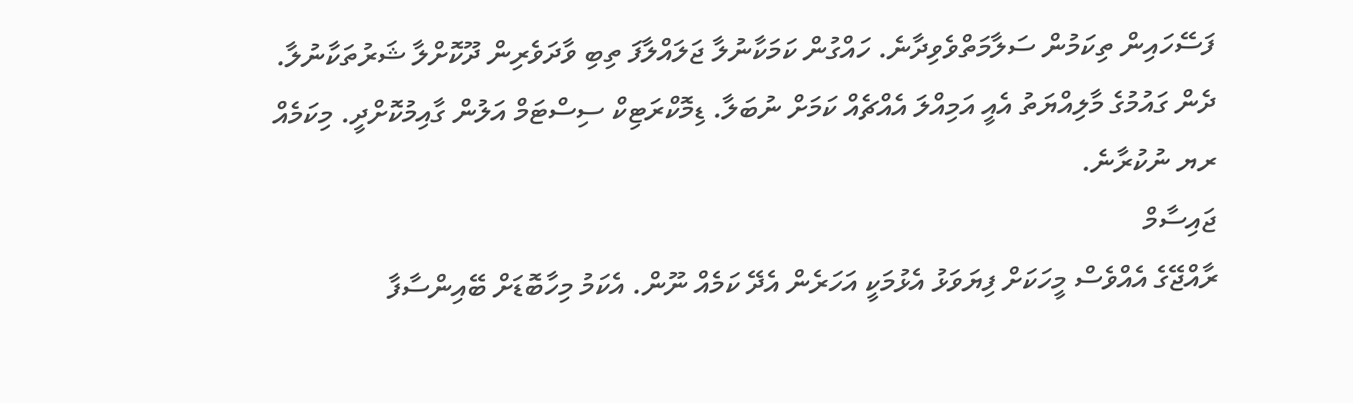ފަސޭހައިން ތިކަމުން ސަލާމަތްވެވިދާނެ. ހައްގުން ކަމަކާނުލާ ޖަލައްލާފަ ތިބި ވާދަވެރިން ދޫކޮށްލާ ޝަރުތަކާނުލާ. ދެން ގައުމުގެ މާލިއްޔަތު އެއީ އަމިއްލަ އެއްޗެއް ކަމަށް ނުބަލާ. ޑިމޮކްރަޓިކް ސިސްޓަމް އަލުން ގާއިމުކޮށްދީ. މިކަމެއް ރޔ ނުކުރާނެ.
ޖައިސާމް
ރާއްޖޭގެ އެއްވެސް މީހަކަށް ފިޔަވަޅު އެޅުމަކީ އަހަރެން އެދޭ ކަމެއް ނޫން. އެކަމު މިހާބޮޑަށް ބޭއިންސާފާ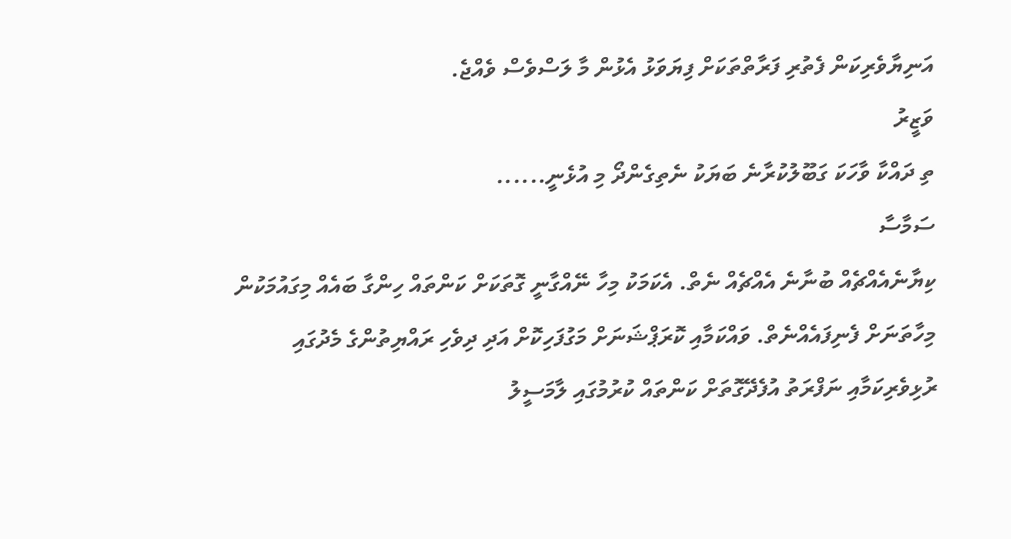އަނިޔާވެރިކަން ފެތުރި ފަރާތްތަކަށް ފިޔަވަޅު އެޅުން މާ ލަސްވެސް ވެއްޖެ.
ވަޒީރު
ތި ދައްކާ ވާހަކަ ގަބޫލުކުރާނެ ބަޔަކު ނެތިގެންދޯ މި އުޅެނީ......
ސަމާސާ
ކިޔާނެއެއްޗެއް ބުނާނެ އެއްޗެއް ނެތް. އެކަމަކު މިހާ ނޭއްގާނީ ގޮތަކަށް ކަންތައް ހިންގާ ބައެއް މިގައުމަކުން މިހާތަނަށް ފެނިފައެއްނެތް. ވައްކަމާއި ކޮރަޕްޝަނަށް މަގުފަހިކޮށް އަދި ދިވެހި ރައްޔިތުންގެ މެދުގައި ރުޅިވެރިކަމާއި ނަފްރަތު އުފެދޭގޮތަށް ކަންތައް ކުރުމުގައި ލާމަސީލު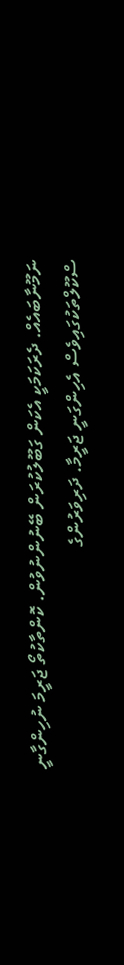ނަމޫނާބައެއް. ދެރަކަމަކީ އެކަން ގަބޫލުކުރަން ބޭނުންނުވުން. ކޮންތާކުތޯ ޖަރީމަ ނުހިންގާނީ ސްކޫލްތަކުގައިވެސް އެހިންގަނީ ޖަރީމާ. ދަރިވަރުންގެ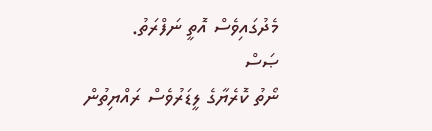މެދުގައިވެސް އޮތީ ނަފްރަތު.
ޞަސް
ނޯތު ކޮރެޔާގެ ލީޑަރުވެސް ރައްޔިތުން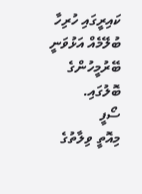ކައިރީގައި ހުރިހާ ބުލޭމެއް އަޅުވަނީ ބޭރުމީހުންގެ ބޮލުގައި.
ސޯފީ
މިއޮތީ ވިލާތުގެ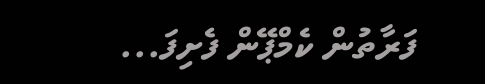ފަރާތުން ކެމްޕޭން ފެށިފަ...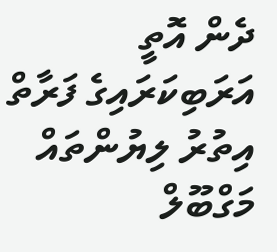ދެން އޮތީ އަރަބިކަރައިގެ ފަރާތް
އިތުރު ލިޔުންތައް
މަގްބޫލް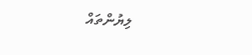ލިޔުންތައް